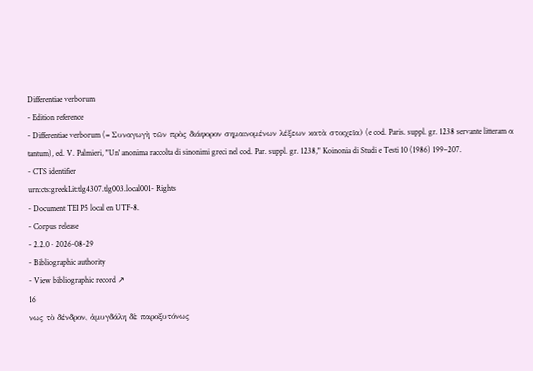Differentiae verborum
- Edition reference
- Differentiae verborum (= Συναγωγὴ τῶν πρὸς διάφορον σημαινομένων λέξεων κατὰ στοιχεῖα) (e cod. Paris. suppl. gr. 1238 servante litteram α tantum), ed. V. Palmieri, "Un' anonima raccolta di sinonimi greci nel cod. Par. suppl. gr. 1238," Koinonia di Studi e Testi 10 (1986) 199–207.
- CTS identifier
urn:cts:greekLit:tlg4307.tlg003.local001- Rights
- Document TEI P5 local en UTF-8.
- Corpus release
- 2.2.0 · 2026-08-29
- Bibliographic authority
- View bibliographic record ↗
16
νως τὸ δένδρον, ἀμυγδάλη δὲ παροξυτόνως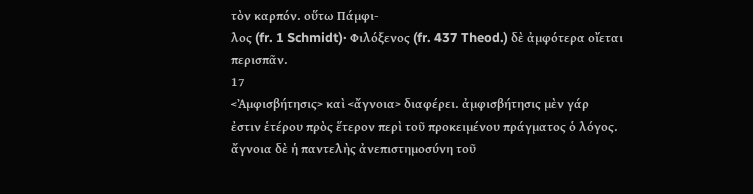τὸν καρπόν. οὕτω Πάμφι-
λος (fr. 1 Schmidt)· Φιλόξενος (fr. 437 Theod.) δὲ ἀμφότερα οἴεται
περισπᾶν.
17
<Ἀμφισβήτησις> καὶ <ἄγνοια> διαφέρει. ἀμφισβήτησις μὲν γάρ
ἐστιν ἑτέρου πρὸς ἕτερον περὶ τοῦ προκειμένου πράγματος ὁ λόγος.
ἄγνοια δὲ ἡ παντελὴς ἀνεπιστημοσύνη τοῦ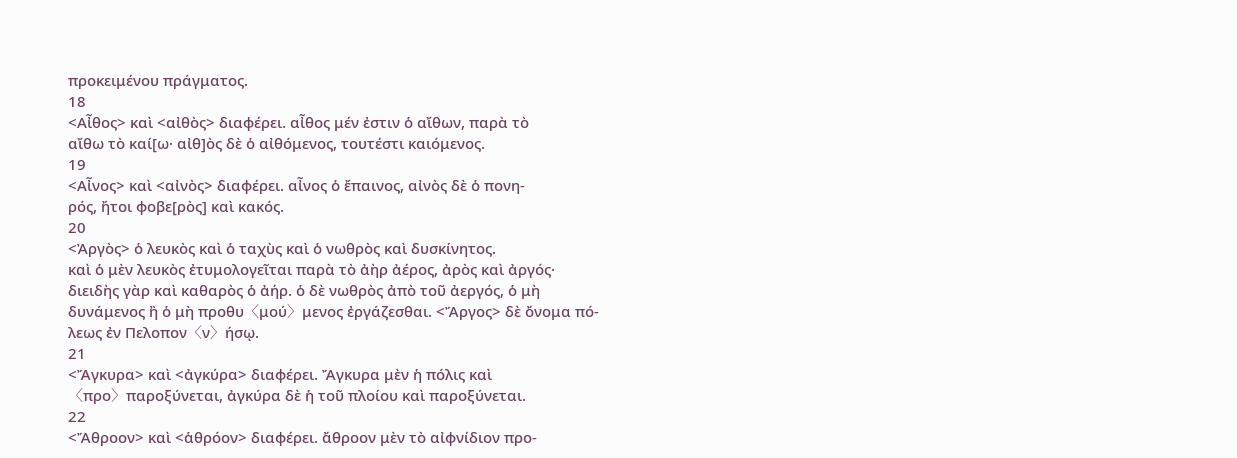προκειμένου πράγματος.
18
<Αἶθος> καὶ <αἰθὸς> διαφέρει. αἶθος μέν ἐστιν ὁ αἴθων, παρὰ τὸ
αἴθω τὸ καί[ω· αἰθ]ὸς δὲ ὁ αἰθόμενος, τουτέστι καιόμενος.
19
<Αἶνος> καὶ <αἰνὸς> διαφέρει. αἶνος ὁ ἔπαινος, αἰνὸς δὲ ὁ πονη-
ρός, ἤτοι φοβε[ρὸς] καὶ κακός.
20
<Ἀργὸς> ὁ λευκὸς καὶ ὁ ταχὺς καὶ ὁ νωθρὸς καὶ δυσκίνητος.
καὶ ὁ μὲν λευκὸς ἐτυμολογεῖται παρὰ τὸ ἀὴρ ἀέρος, ἀρὸς καὶ ἀργός·
διειδὴς γὰρ καὶ καθαρὸς ὁ ἀήρ. ὁ δὲ νωθρὸς ἀπὸ τοῦ ἀεργός, ὁ μὴ
δυνάμενος ἢ ὁ μὴ προθυ〈μού〉μενος ἐργάζεσθαι. <Ἄργος> δὲ ὄνομα πό-
λεως ἐν Πελοπον〈ν〉ήσῳ.
21
<Ἄγκυρα> καὶ <ἀγκύρα> διαφέρει. Ἄγκυρα μὲν ἡ πόλις καὶ
〈προ〉παροξύνεται, ἀγκύρα δὲ ἡ τοῦ πλοίου καὶ παροξύνεται.
22
<Ἄθροον> καὶ <ἁθρόον> διαφέρει. ἄθροον μὲν τὸ αἰφνίδιον προ-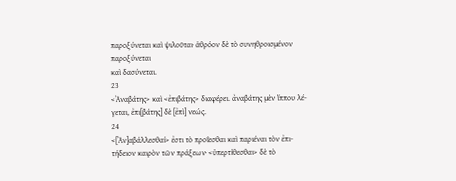παροξύνεται καὶ ψιλοῦται· ἁθρόον δὲ τὸ συνηθροισμένον παροξύνεται
καὶ δασύνεται.
23
<Ἀναβάτης> καὶ <ἐπιβάτης> διαφέρει. ἀναβάτης μὲν ἵππου λέ-
γεται, ἐπι[βάτης] δὲ [ἐπὶ] νεώς.
24
<[Ἀν]αβάλλεσθαί> ἐστι τὸ προΐεσθαι καὶ παριέναι τὸν ἐπι-
τήδειον καιρὸν τῶν πράξεων· <ὑπερτίθεσθαι> δὲ τὸ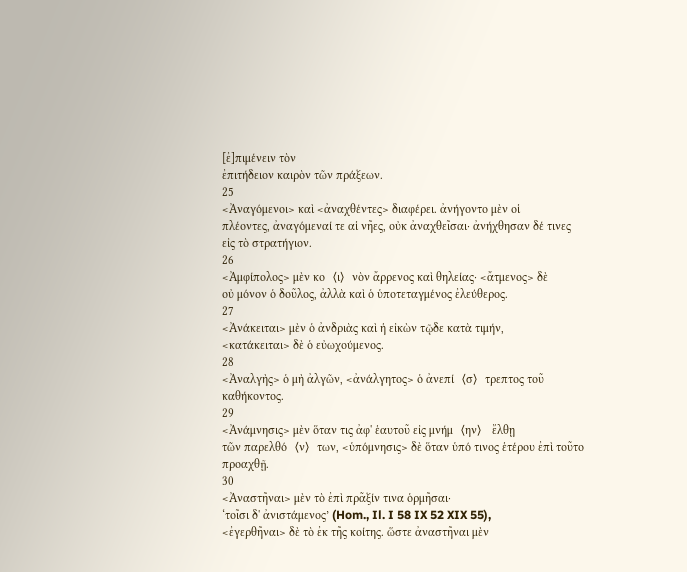[ἐ]πιμένειν τὸν
ἐπιτήδειον καιρὸν τῶν πράξεων.
25
<Ἀναγόμενοι> καὶ <ἀναχθέντες> διαφέρει. ἀνήγοντο μὲν οἱ
πλέοντες, ἀναγόμεναί τε αἱ νῆες, οὐκ ἀναχθεῖσαι· ἀνήχθησαν δέ τινες
εἰς τὸ στρατήγιον.
26
<Ἀμφίπολος> μὲν κο〈ι〉νὸν ἄρρενος καὶ θηλείας· <ἄτμενος> δὲ
οὐ μόνον ὁ δοῦλος, ἀλλὰ καὶ ὁ ὑποτεταγμένος ἐλεύθερος.
27
<Ἀνάκειται> μὲν ὁ ἀνδριὰς καὶ ἡ εἰκὼν τῷδε κατὰ τιμήν,
<κατάκειται> δὲ ὁ εὐωχούμενος.
28
<Ἀναλγὴς> ὁ μὴ ἀλγῶν, <ἀνάλγητος> ὁ ἀνεπί〈σ〉τρεπτος τοῦ
καθήκοντος.
29
<Ἀνάμνησις> μὲν ὅταν τις ἀφ' ἑαυτοῦ εἰς μνήμ〈ην〉 ἔλθῃ
τῶν παρελθό〈ν〉των, <ὑπόμνησις> δὲ ὅταν ὑπό τινος ἑτέρου ἐπὶ τοῦτο
προαχθῇ.
30
<Ἀναστῆναι> μὲν τὸ ἐπὶ πρᾶξίν τινα ὁρμῆσαι·
‘τοῖσι δ' ἀνιστάμενος’ (Hom., Il. I 58 IX 52 XIX 55),
<ἐγερθῆναι> δὲ τὸ ἐκ τῆς κοίτης. ὥστε ἀναστῆναι μὲν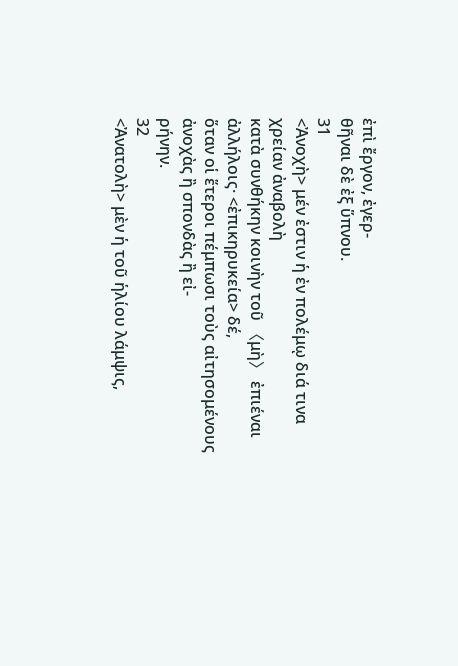ἐπὶ ἔργον, ἐγερ-
θῆναι δὲ ἐξ ὕπνου.
31
<Ἀνοχὴ> μέν ἐστιν ἡ ἐν πολέμῳ διά τινα χρείαν ἀναβολὴ
κατὰ συνθήκην κοινὴν τοῦ 〈μὴ〉 ἐπιέναι ἀλλήλοις· <ἐπικηρυκεία> δέ,
ὅταν οἱ ἕτεροι πέμπωσι τοὺς αἰτησομένους ἀνοχὰς ἢ σπονδὰς ἢ εἰ-
ρήνην.
32
<Ἀνατολὴ> μὲν ἡ τοῦ ἡλίου λάμψις,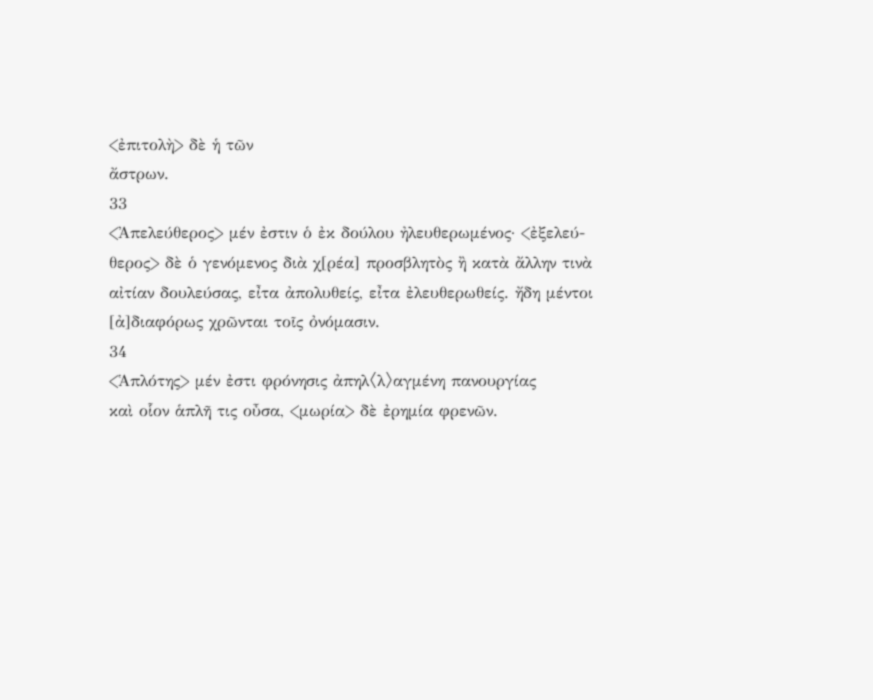<ἐπιτολὴ> δὲ ἡ τῶν
ἄστρων.
33
<Ἀπελεύθερος> μέν ἐστιν ὁ ἐκ δούλου ἠλευθερωμένος· <ἐξελεύ-
θερος> δὲ ὁ γενόμενος διὰ χ[ρέα] προσβλητὸς ἢ κατὰ ἄλλην τινὰ
αἰτίαν δουλεύσας, εἶτα ἀπολυθείς, εἶτα ἐλευθερωθείς. ἤδη μέντοι
[ἀ]διαφόρως χρῶνται τοῖς ὀνόμασιν.
34
<Ἁπλότης> μέν ἐστι φρόνησις ἀπηλ〈λ〉αγμένη πανουργίας
καὶ οἷον ἁπλῆ τις οὖσα, <μωρία> δὲ ἐρημία φρενῶν.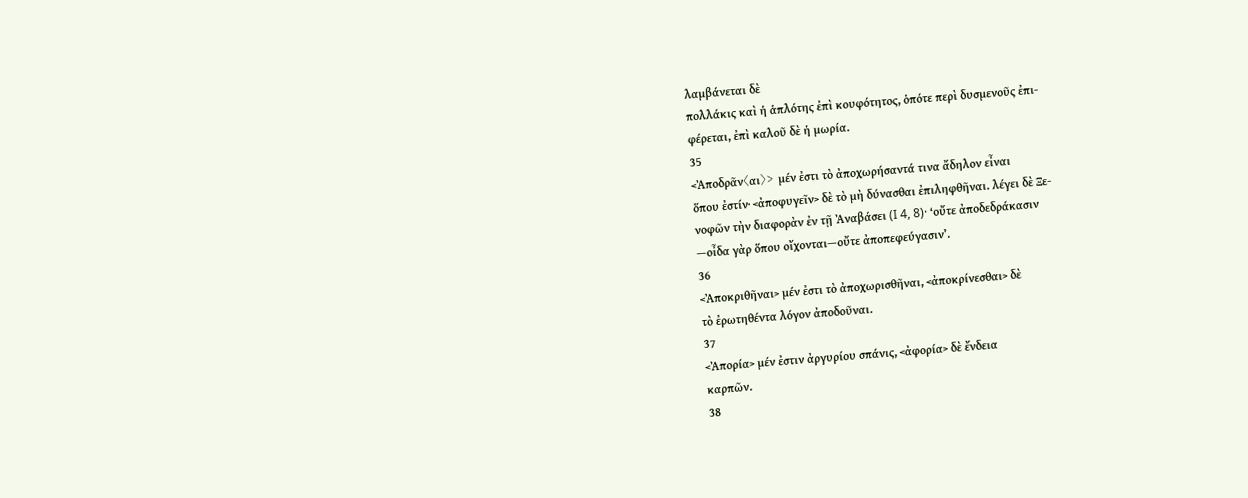λαμβάνεται δὲ
πολλάκις καὶ ἡ ἁπλότης ἐπὶ κουφότητος, ὁπότε περὶ δυσμενοῦς ἐπι-
φέρεται, ἐπὶ καλοῦ δὲ ἡ μωρία.
35
<Ἀποδρᾶν〈αι〉> μέν ἐστι τὸ ἀποχωρήσαντά τινα ἄδηλον εἶναι
ὅπου ἐστίν· <ἀποφυγεῖν> δὲ τὸ μὴ δύνασθαι ἐπιληφθῆναι. λέγει δὲ Ξε-
νοφῶν τὴν διαφορὰν ἐν τῇ Ἀναβάσει (I 4, 8)· ‘οὔτε ἀποδεδράκασιν
—οἶδα γὰρ ὅπου οἴχονται—οὔτε ἀποπεφεύγασιν’.
36
<Ἀποκριθῆναι> μέν ἐστι τὸ ἀποχωρισθῆναι, <ἀποκρίνεσθαι> δὲ
τὸ ἐρωτηθέντα λόγον ἀποδοῦναι.
37
<Ἀπορία> μέν ἐστιν ἀργυρίου σπάνις, <ἀφορία> δὲ ἔνδεια
καρπῶν.
38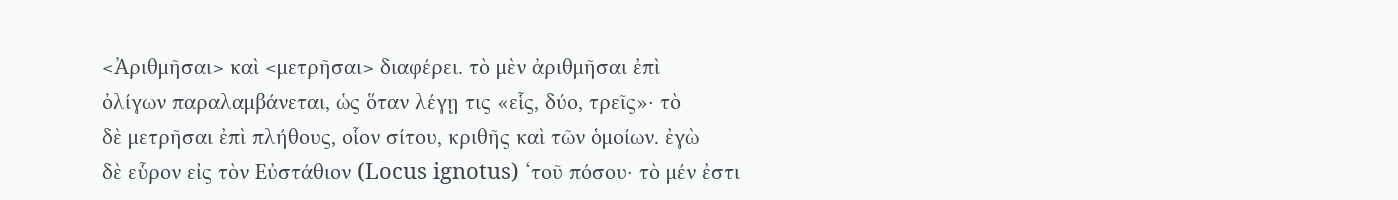<Ἀριθμῆσαι> καὶ <μετρῆσαι> διαφέρει. τὸ μὲν ἀριθμῆσαι ἐπὶ
ὀλίγων παραλαμβάνεται, ὡς ὅταν λέγῃ τις «εἷς, δύο, τρεῖς»· τὸ
δὲ μετρῆσαι ἐπὶ πλήθους, οἷον σίτου, κριθῆς καὶ τῶν ὁμοίων. ἐγὼ
δὲ εὗρον εἰς τὸν Εὐστάθιον (Locus ignotus) ‘τοῦ πόσου· τὸ μέν ἐστι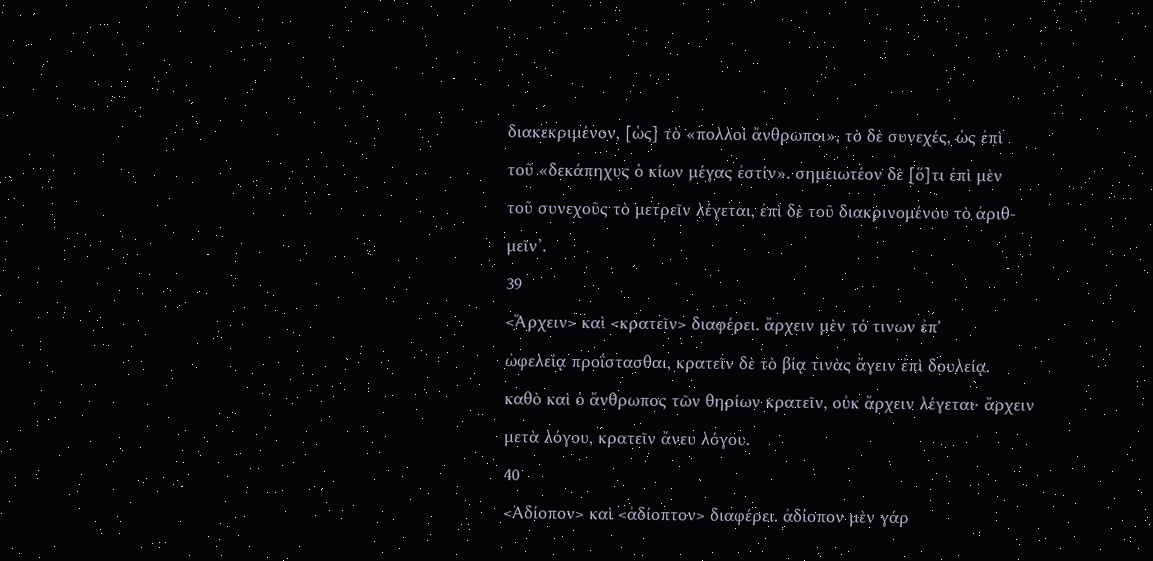διακεκριμένον, [ὡς] τὸ «πολλοὶ ἄνθρωποι», τὸ δὲ συνεχές, ὡς ἐπὶ
τοῦ «δεκάπηχυς ὁ κίων μέγας ἐστίν». σημειωτέον δὲ [ὅ]τι ἐπὶ μὲν
τοῦ συνεχοῦς τὸ μετρεῖν λέγεται, ἐπὶ δὲ τοῦ διακρινομένου τὸ ἀριθ-
μεῖν’.
39
<Ἄρχειν> καὶ <κρατεῖν> διαφέρει. ἄρχειν μὲν τό τινων ἐπ'
ὠφελείᾳ προΐστασθαι, κρατεῖν δὲ τὸ βίᾳ τινὰς ἄγειν ἐπὶ δουλείᾳ.
καθὸ καὶ ὁ ἄνθρωπος τῶν θηρίων κρατεῖν, οὐκ ἄρχειν λέγεται· ἄρχειν
μετὰ λόγου, κρατεῖν ἄνευ λόγου.
40
<Ἀδίοπον> καὶ <ἀδίοπτον> διαφέρει. ἀδίοπον μὲν γάρ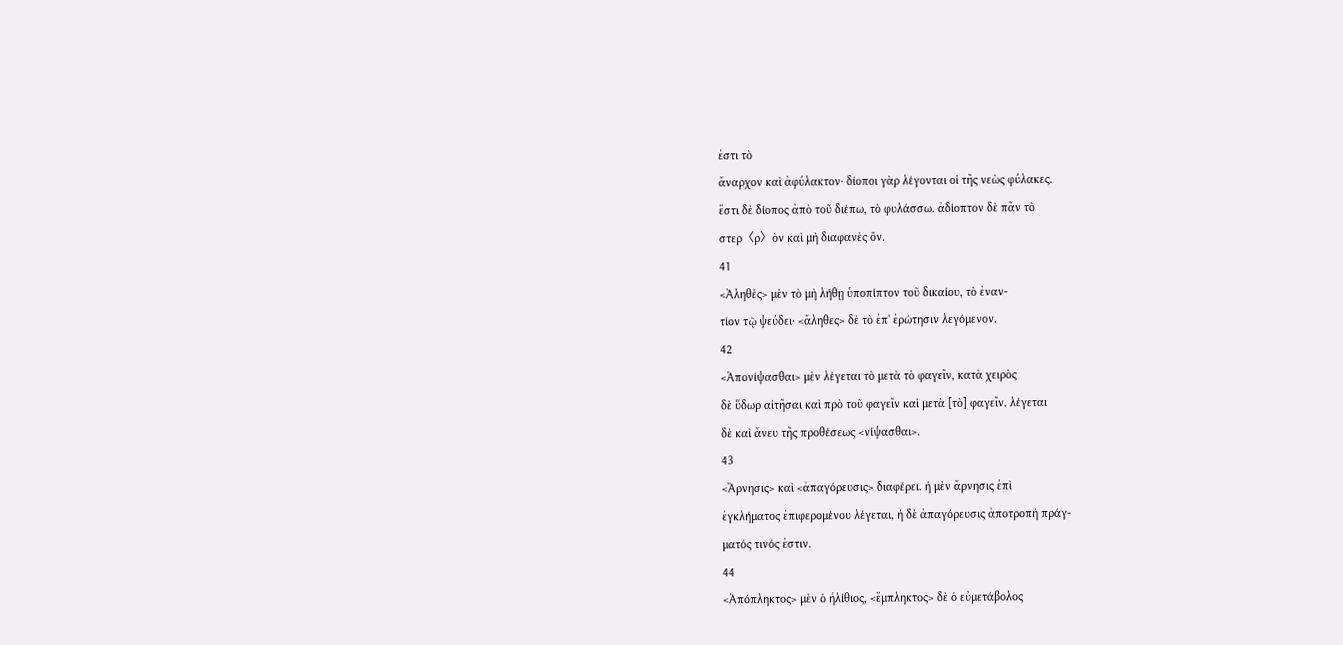ἐστι τὸ
ἄναρχον καὶ ἀφύλακτον· δίοποι γὰρ λέγονται οἱ τῆς νεὼς φύλακες.
ἔστι δὲ δίοπος ἀπὸ τοῦ διέπω, τὸ φυλάσσω. ἀδίοπτον δὲ πᾶν τὸ
στερ〈ρ〉ὸν καὶ μὴ διαφανὲς ὄν.
41
<Ἀληθὲς> μὲν τὸ μὴ λήθῃ ὑποπίπτον τοῦ δικαίου, τὸ ἐναν-
τίον τῷ ψεύδει· <ἄληθες> δὲ τὸ ἐπ' ἐρώτησιν λεγόμενον.
42
<Ἀπονίψασθαι> μὲν λέγεται τὸ μετὰ τὸ φαγεῖν, κατὰ χειρὸς
δὲ ὕδωρ αἰτῆσαι καὶ πρὸ τοῦ φαγεῖν καὶ μετὰ [τὸ] φαγεῖν. λέγεται
δὲ καὶ ἄνευ τῆς προθέσεως <νίψασθαι>.
43
<Ἄρνησις> καὶ <ἀπαγόρευσις> διαφέρει. ἡ μὲν ἄρνησις ἐπὶ
ἐγκλήματος ἐπιφερομένου λέγεται, ἡ δὲ ἀπαγόρευσις ἀποτροπὴ πράγ-
ματός τινός ἐστιν.
44
<Ἀπόπληκτος> μὲν ὁ ἠλίθιος, <ἔμπληκτος> δὲ ὁ εὐμετάβολος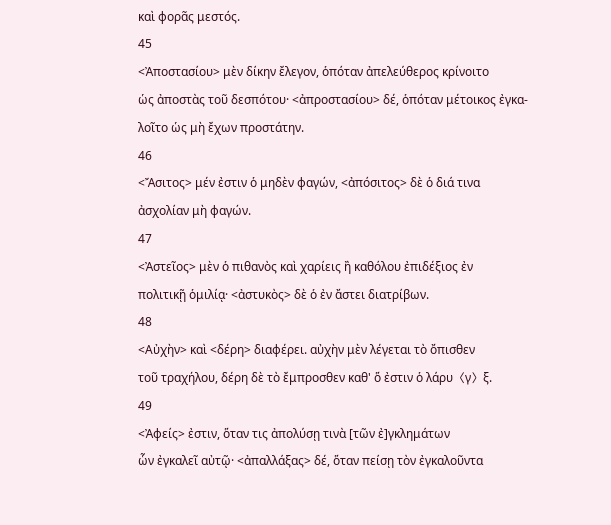καὶ φορᾶς μεστός.
45
<Ἀποστασίου> μὲν δίκην ἔλεγον, ὁπόταν ἀπελεύθερος κρίνοιτο
ὡς ἀποστὰς τοῦ δεσπότου· <ἀπροστασίου> δέ, ὁπόταν μέτοικος ἐγκα-
λοῖτο ὡς μὴ ἔχων προστάτην.
46
<Ἄσιτος> μέν ἐστιν ὁ μηδὲν φαγών, <ἀπόσιτος> δὲ ὁ διά τινα
ἀσχολίαν μὴ φαγών.
47
<Ἀστεῖος> μὲν ὁ πιθανὸς καὶ χαρίεις ἢ καθόλου ἐπιδέξιος ἐν
πολιτικῇ ὁμιλίᾳ· <ἀστυκὸς> δὲ ὁ ἐν ἄστει διατρίβων.
48
<Αὐχὴν> καὶ <δέρη> διαφέρει. αὐχὴν μὲν λέγεται τὸ ὄπισθεν
τοῦ τραχήλου, δέρη δὲ τὸ ἔμπροσθεν καθ' ὅ ἐστιν ὁ λάρυ〈γ〉ξ.
49
<Ἀφείς> ἐστιν, ὅταν τις ἀπολύσῃ τινὰ [τῶν ἐ]γκλημάτων
ὧν ἐγκαλεῖ αὐτῷ· <ἀπαλλάξας> δέ, ὅταν πείσῃ τὸν ἐγκαλοῦντα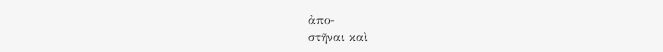ἀπο-
στῆναι καὶ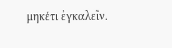μηκέτι ἐγκαλεῖν.